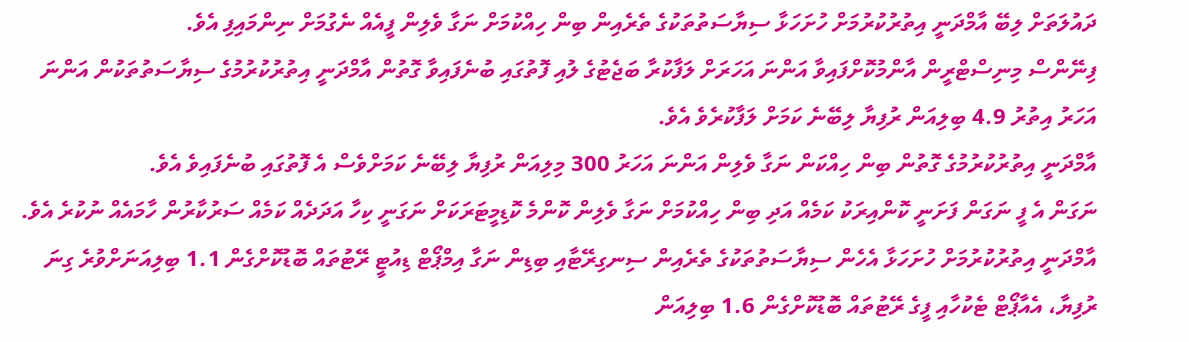ދައުލަތަށް ލިބޭ އާމްދަނީ އިތުރުކުރުމަށް ހުށަހަޅާ ސިޔާސަތުތަކުގެ ތެރެއިން ބިން ހިއްކުމަށް ނަގާ ވެލިން ފީއެއް ނެގުމަށް ނިންމައިފި އެވެ.
ފިނޭންސް މިނިސްޓްރީން އާންމުކޮށްފައިވާ އަންނަ އަހަރަށް ލަފާކުރާ ބަޖެޓުގެ ލުއި ފޮތުގައި ބުނެފައިވާ ގޮތުން އާމްދަނީ އިތުރުކުރުމުގެ ސިޔާސަތުތަކުން އަންނަ އަހަރު އިތުރު 4.9 ބިލިއަން ރުފިޔާ ލިބޭނެ ކަމަށް ލަފާކުރެވެ އެވެ.
އާމްދަނީ އިތުރުކުރުމުގެ ގޮތުން ބިން ހިއްކަން ނަގާ ވެލިން އަންނަ އަހަރު 300 މިލިއަން ރުފިޔާ ލިބޭނެ ކަމަށްވެސް އެ ފޮތުގައި ބުނެފައިވެ އެވެ.
ނަގަން އެ ފީ ނަގަން ފަށަނީ ކޮންއިރަކު ކަމެއް އަދި ބިން ހިއްކުމަށް ނަގާ ވެލިން ކޮންމެ ކޮޑިމީޓަރަކަށް ނަގަނީ ކިހާ އަދަދެއް ކަމެއް ސަރުކާރުން ހާމައެއް ނުކުރެ އެވެ.
އާމްދަނީ އިތުރުކުރުމަށް ހުށަހަޅާ އެހެން ސިޔާސަތުތަކުގެ ތެރެއިން ސިނގިރޭޓާއި ބިޑިން ނަގާ އިމްޕޯޓް ޑިއުޓީ ރޭޓުތައް ބޮޑުކޮށްގެން 1.1 ބިލިއަނަށްވުރެ ގިނަ ރުފިޔާ، އެއާޕޯޓް ޓެކުހާއި ފީގެ ރޭޓުތައް ބޮޑުކޮށްގެން 1.6 ބިލިއަން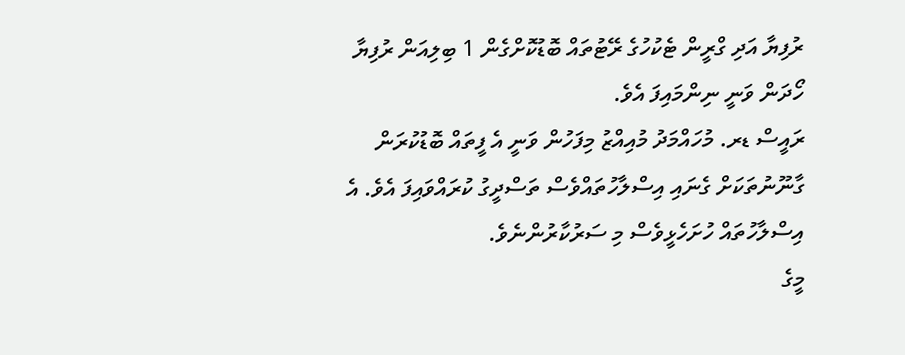ރުފިޔާ އަދި ގްރީން ޓެކުހުގެ ރޭޓުތައް ބޮޑުކޮށްގެން 1 ބިލިއަން ރުފިޔާ ހޯދަން ވަނީ ނިންމައިފަ އެވެ.
ރައީސް ޑރ. މުހައްމަދު މުއިއްޒު މިފަހުން ވަނީ އެ ފީތައް ބޮޑުކުރަން ގާނޫނުތަކަށް ގެނައި އިސްލާހުތައްވެސް ތަސްދީގު ކުރައްވައިފަ އެވެ. އެ އިސްލާހުތައް ހުށަހެޅީވެސް މި ސަރުކާރުންނެވެ.
މީގެ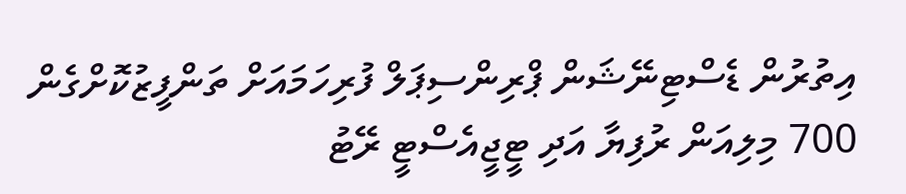އިތުރުން ޑެސްޓިނޭޝަން ޕްރިންސިޕަލް ފުރިހަމައަށް ތަންފީޒުކޮށްގެން 700 މިލިއަން ރުފިޔާ އަދި ޓީޖީއެސްޓީ ރޭޓު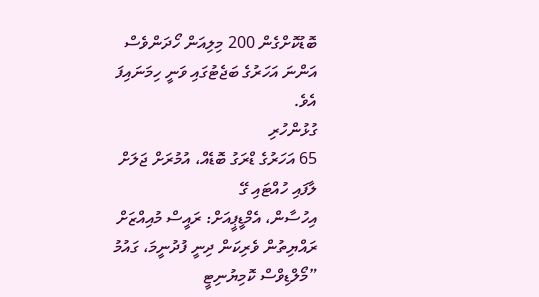ބޮޑުކޮށްގެން 200 މިލިއަން ހޯދަންވެސް އަންނަ އަހަރުގެ ބަޖެޓުގައި ވަނީ ހިމަނައިފަ އެވެ.
ގުޅުންހުރި
65 އަހަރުގެ ޑްރަގު ބޮޑެއް، އުމުރަށް ޖަލަށް ލާފައި ހުއްޓައި ގޭ
އިހުސާން، އެމްޑީޕީއަށް: ރައީސް މުއިއްޒަށް ރައްޔިތުން ވެރިކަން ދިނީ ފުދުނީމަ، ގައުމު
”މޯލްޑިވްސް ކޮމިޔުނިޓީ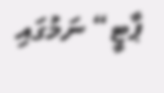ޕާޓީ“ ނަމުގައި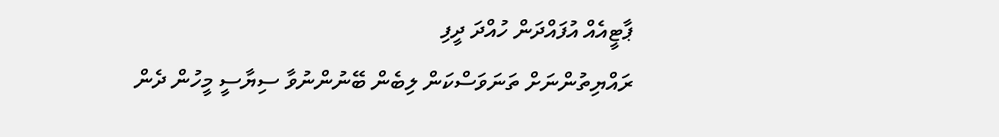ޕާޓީއެއް އުފައްދަން ހުއްދަ ދީފި
ރައްޔިތުންނަށް ތަނަވަސްކަން ލިބެން ބޭނުންނުވާ ސިޔާސީ މީހުން ދެން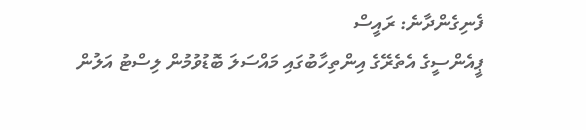ފެނިގެންދާނެ: ރައީސް
ޕީއެންސީގެ އެތެރޭގެ އިންތިހާބުގައި މައްސަލަ ބޮޑުވުމުން ލިސްޓު އަލުން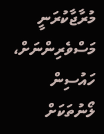މުރާޖާކުރަނީ
މަސްވެރިންނަށް، ހައުސިން ލޯނުތަކަށް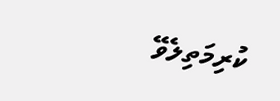ކުރިމަތިލެވޭ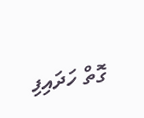ގޮތް ހަދައިފި